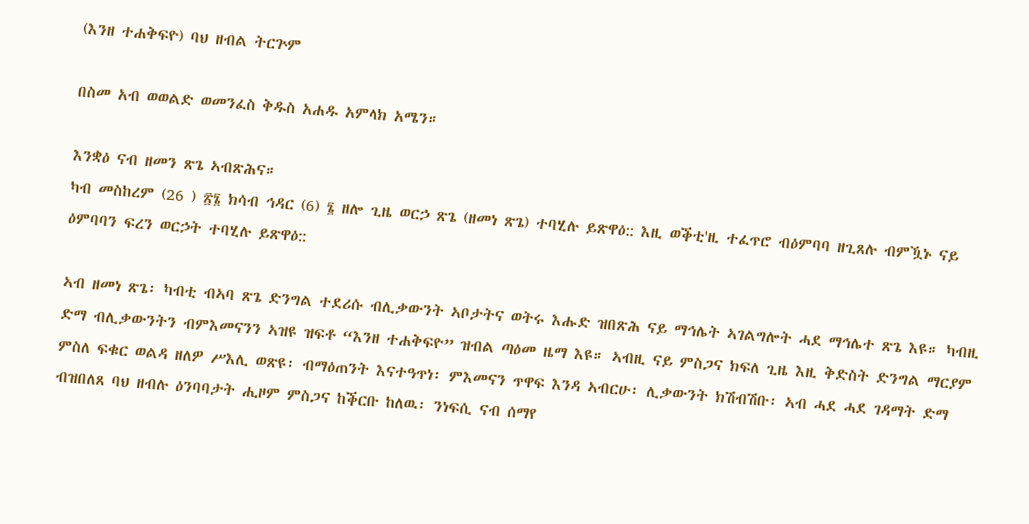(እንዘ ተሐቅፍዮ) ባህ ዘብል ትርጕም

በስመ አብ ወወልድ ወመንፈስ ቅዱስ አሐዱ አምላክ አሜን።

እንቋዕ ናብ ዘመን ጽጌ ኣብጽሕና።
ካብ መስከረም (26 ) ፳፮ ክሳብ ኅዳር (6) ፮ ዘሎ ጊዜ ወርኃ ጽጌ (ዘመነ ጽጌ) ተባሂሉ ይጽዋዕ:: እዚ ወቕቲ'ዚ ተፈጥሮ ብዕምባባ ዘጊጸሉ ብምዃኑ ናይ ዕምባባን ፍረን ወርኃት ተባሂሉ ይጽዋዕ::

ኣብ ዘመነ ጽጌ፡ ካብቲ ብኣባ ጽጌ ድንግል ተደሪሱ ብሊቃውንት ኣቦታትና ወትሩ እሑድ ዝበጽሕ ናይ ማኅሌት ኣገልግሎት ሓደ ማኅሌተ ጽጌ እዩ። ካብዚ ድማ ብሊቃውንትን ብምእመናንን ኣዝዩ ዝፍቶ “እንዘ ተሐቅፍዮ” ዝብል ጣዕመ ዜማ እዩ። ኣብዚ ናይ ምስጋና ክፍለ ጊዜ እዚ ቅድስት ድንግል ማርያም ምስለ ፍቁር ወልዳ ዘለዎ ሥእሊ ወጽዩ፡ ብማዕጠንት እናተዓጥነ፡ ምእመናን ጥዋፍ እንዳ ኣብርሁ፡ ሊቃውንት ክሽብሽቡ፡ ኣብ ሓደ ሓደ ገዳማት ድማ ብዝበለጸ ባህ ዘብሉ ዕንባባታት ሒዞም ምስጋና ከቕርቡ ከለዉ፡ ንነፍሲ ናብ ሰማየ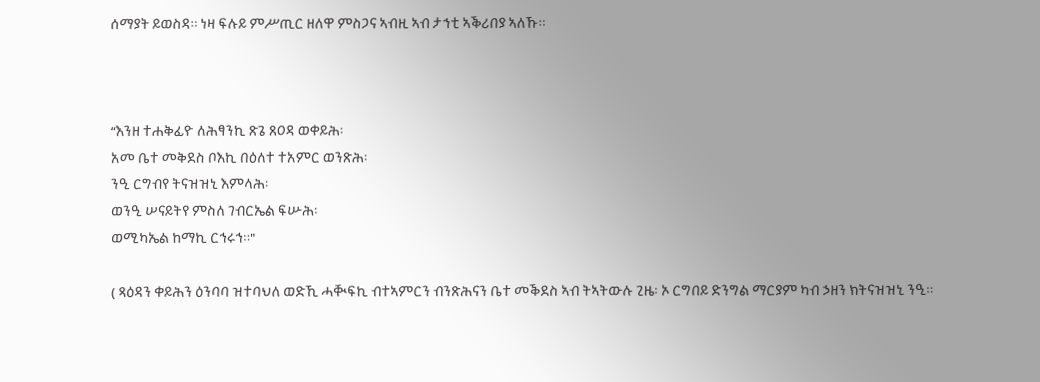ሰማያት ይወስዳ። ነዛ ፍሉይ ምሥጢር ዘለዋ ምስጋና ኣብዚ ኣብ ታኅቲ ኣቕሪበያ ኣለኹ።



“እንዘ ተሐቅፊዮ ለሕፃንኪ ጽጌ ጸዐዳ ወቀይሕ፡
አመ ቤተ መቅደስ ቦእኪ በዕለተ ተአምር ወንጽሕ፡
ንዒ ርግብየ ትናዝዝኒ እምላሕ፡
ወንዒ ሠናይትየ ምስለ ገብርኤል ፍሡሕ፡
ወሚካኤል ከማኪ ርኅሩኅ።"

( ጻዕዳን ቀይሕን ዕንባባ ዝተባህለ ወድኺ ሓቚፍኪ ብተኣምርን ብንጽሕናን ቤተ መቕደስ ኣብ ትኣትውሉ ጊዜ፡ ኦ ርግበይ ድንግል ማርያም ካብ ኃዘን ክትናዝዝኒ ንዒ።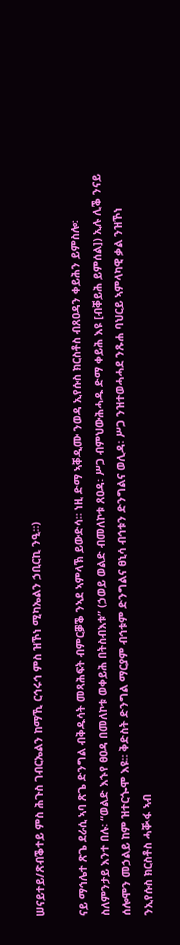ሠናይተይ/ጽብቕተይ ምስ ሕጉስ ገብርኤልን ከማኺ ርኅሩኅ ምስ ዝኾነ ሚካኤልን ኃቢርኪ ንዒ።)

ናይ ማኅሌተ ጽጌ ደራሲ ኣባ ጽጌ ድንግል ብቅዱሳት መጻሕፍት ብምርቓቕ ንኣደ ኣምላኽ ይውድሳ። ነዚ ድማ ኣቐዲሙ ንወዳ ኢየሱስ ክርስቶስ ብጸዐዳን ቀይሕን ይምስሎ፡ ስለምንታይ እንተ በሉ፡ “ወልድ እኁየ ፀዐዳ በመለኮቱ ወቀይሕ በትስብእቱ” (ኃወይ ወልድ ብመለኮቱ ጸዐዳ፡ ሥጋ ብምህውሕሓዱ ድማ ቀይሕ እዩ [ብቐይሕ ይምሰል]) ኢሉ ሊቕ ንናይ ሰሎሞን መኃልይ ከም ዝተርጐሞ እዩ። ቅድስት ድንግል ማርያም ብኅቱም ድንግልና ፀኒሳ ብኅቱን ድንግልና ወሊዳ፡ ሥጋ ንዝተወሓሓደ ንጹሐ ባህርይ ኣምላካዊ ቃል ንዝኾነ ንኢየሱስ ክርስቶስ ሓቚፋ ኣብ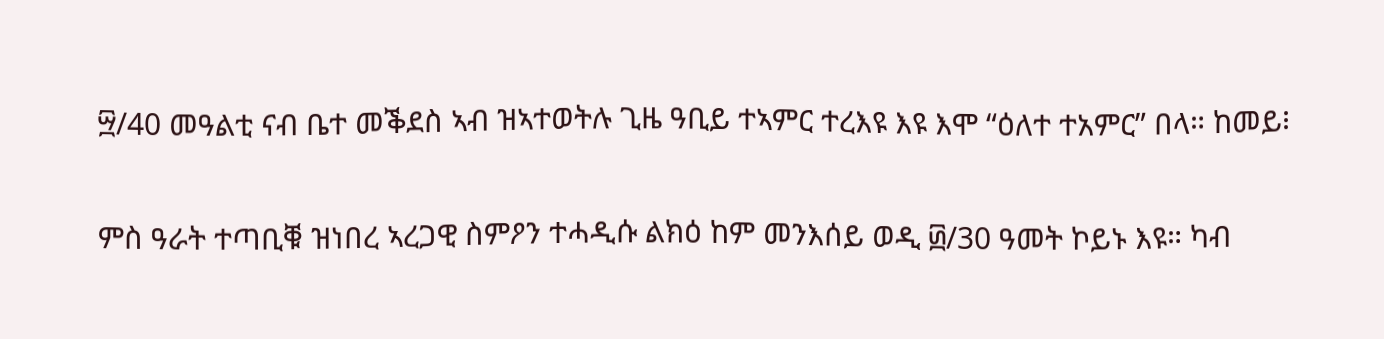፵/40 መዓልቲ ናብ ቤተ መቕደስ ኣብ ዝኣተወትሉ ጊዜ ዓቢይ ተኣምር ተረእዩ እዩ እሞ “ዕለተ ተአምር” በላ። ከመይ፧

ምስ ዓራት ተጣቢቑ ዝነበረ ኣረጋዊ ስምዖን ተሓዲሱ ልክዕ ከም መንእሰይ ወዲ ፴/30 ዓመት ኮይኑ እዩ። ካብ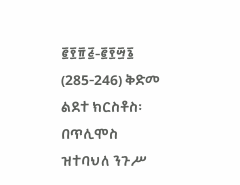፪፻፹፭-፪፻፵፮ (285-246) ቅድመ ልደተ ክርስቶስ፡ በጥሊሞስ ዝተባህለ ንጉሥ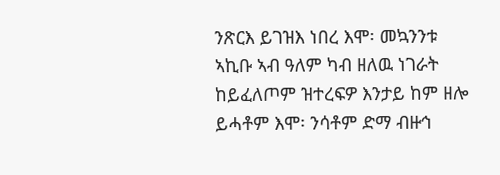ንጽርእ ይገዝእ ነበረ እሞ፡ መኳንንቱ ኣኪቡ ኣብ ዓለም ካብ ዘለዉ ነገራት ከይፈለጦም ዝተረፍዎ እንታይ ከም ዘሎ ይሓቶም እሞ፡ ንሳቶም ድማ ብዙኅ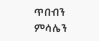ጥበብን ምሳሌን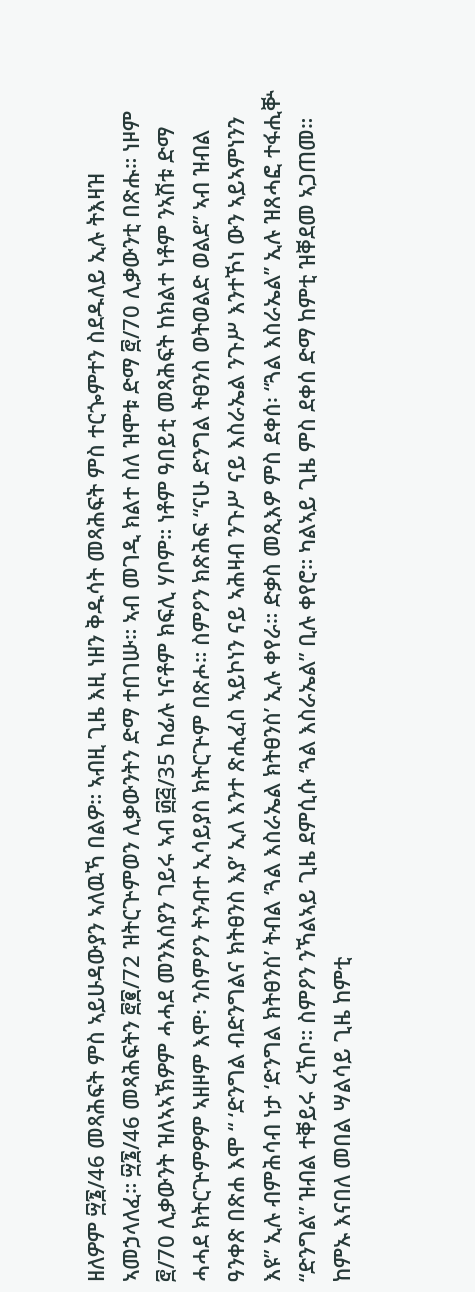ዘለዎም ፵፮/46 መጻሕፍት ምስ ኣይሁዳውያን ኣለዉኻ በልዎ። ኣብዚ ጊዜ እዚ ነዘን ቅዱሳት መጻሕፍት ምስ ተርጐምተን ስደዱለይ ኢሉ ትእዛዝ ኣመኃላለፈ። ፵፮/46 መጻሕፍትን ፸፪/72 ዝትርጕምወን ሊቃውንትን ድማ ተበገሡ። ኣብ መገዲ ክልተ ስለ ዝሞቱ ድማ ፸/70 ሊቃውንቲ በጽሑ። ነዞም ፸/70 ሊቃውንት ዝለኣኣኽዎም ሓሓደ መንእሰያን ገይሩ ኣብ ፴፭/35 ከፊሉ ነናቶም ክፍሊ ሃቦም። ነቶም ዓበይቲ መጻሕፍት ከክልተ ነቶም ንኣሽቱ ድማ ሓሓደ ክትርጕምዎም ኣዘዞም እሞ፡ ንስምዖን ትንብተ ኢሳይያስ ክትርጕም በጽሖ። ስምዖን ክጽሕፍ “ናሁ ድንግል ትፀንስ ወትወልድ ወልደ” ኣብ ዝብል ዓንቀጽ በጽሐ እሞ “ ‘ድንግል ብድንግልና ክትፀንስ እያ’ ኢለ እንተ ጽሒፈስ ኣይኮነን ናይ ኣሕዛብ ንጉሥ ናይ እስራኤል ንጉሥ እንተኾነ ውን ኣይኣምነንን እዩ” ኢሉ ብምሕሳብ ነታ ‘ድንግል ክትፀንስ’ ትብል ‘ጓል እስራኤል ክትፀንስ’ ኢሉ ቀየራ። ድቃስ መጺእዎ ምስ ደቀሰ፡ “ጓል እስራኤል’’ ኢሉ ዝጸሓፎ ተፋሒቝ “ድንግል” ዝብል ተቐይሩ ረኸቦ። ስምዖን ንኻልኣይ ጊዜ ደምሲሱ ‘ጓል እስራኤል” ቢሉ ቀየሮ። ካልኣይ ጊዜ ምስ ደቀሰ ድማ ከምቲ ዝቐደመ ኣጋጠመ። ከምኡ እናበለ መበል ሣልሳይ ጊዜ ከምቲ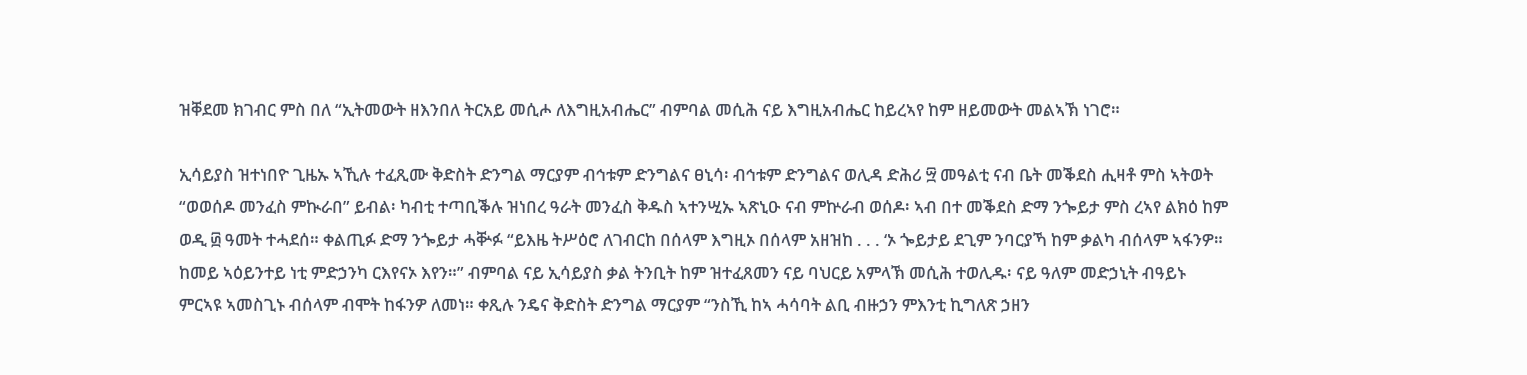ዝቐደመ ክገብር ምስ በለ “ኢትመውት ዘእንበለ ትርአይ መሲሖ ለእግዚአብሔር” ብምባል መሲሕ ናይ እግዚአብሔር ከይረኣየ ከም ዘይመውት መልኣኽ ነገሮ።

ኢሳይያስ ዝተነበዮ ጊዜኡ ኣኺሉ ተፈጺሙ ቅድስት ድንግል ማርያም ብኅቱም ድንግልና ፀኒሳ፡ ብኅቱም ድንግልና ወሊዳ ድሕሪ ፵ መዓልቲ ናብ ቤት መቕደስ ሒዛቶ ምስ ኣትወት “ወወሰዶ መንፈስ ምኲራበ” ይብል፡ ካብቲ ተጣቢቕሉ ዝነበረ ዓራት መንፈስ ቅዱስ ኣተንሢኡ ኣጽኒዑ ናብ ምኵራብ ወሰዶ፡ ኣብ በተ መቕደስ ድማ ንጐይታ ምስ ረኣየ ልክዕ ከም ወዲ ፴ ዓመት ተሓደሰ። ቀልጢፉ ድማ ንጐይታ ሓቝፉ “ይእዜ ትሥዕሮ ለገብርከ በሰላም እግዚኦ በሰላም አዘዝከ . . . ‘ኦ ጐይታይ ደጊም ንባርያኻ ከም ቃልካ ብሰላም ኣፋንዎ። ከመይ ኣዕይንተይ ነቲ ምድኃንካ ርእየናኦ እየን።” ብምባል ናይ ኢሳይያስ ቃል ትንቢት ከም ዝተፈጸመን ናይ ባህርይ አምላኽ መሲሕ ተወሊዱ፡ ናይ ዓለም መድኃኒት ብዓይኑ ምርኣዩ ኣመስጊኑ ብሰላም ብሞት ከፋንዎ ለመነ። ቀጺሉ ንዴና ቅድስት ድንግል ማርያም “ንስኺ ከኣ ሓሳባት ልቢ ብዙኃን ምእንቲ ኪግለጽ ኃዘን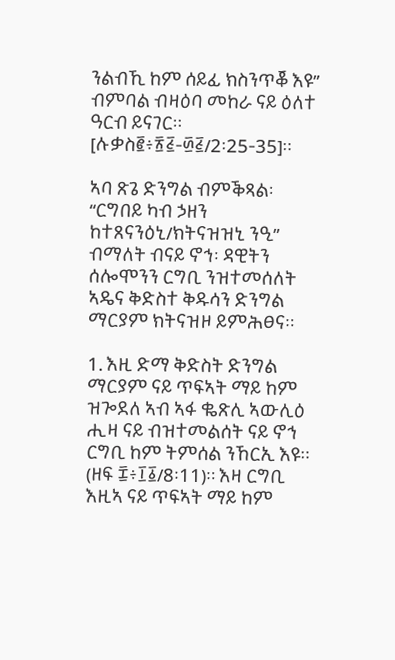ንልብኺ ከም ሰይፊ ክስንጥቖ እዩ” ብምባል ብዛዕባ መከራ ናይ ዕለተ ዓርብ ይናገር። [ሉቃስ፪፥፳፭-፴፭/2፡25-35]።

ኣባ ጽጌ ድንግል ብምቕጻል፡ “ርግበይ ካብ ኃዘን ከተጸናንዕኒ/ክትናዝዝኒ ንዒ” ብማለት ብናይ ኖኅ፡ ዳዊትን ሰሎሞንን ርግቢ ንዝተመሰለት ኣዴና ቅድስተ ቅዱሳን ድንግል ማርያም ክትናዝዞ ይምሕፀና።

1. እዚ ድማ ቅድስት ድንግል ማርያም ናይ ጥፍኣት ማይ ከም ዝጐደለ ኣብ ኣፋ ቈጽሊ ኣውሊዕ ሒዛ ናይ ብዝተመልሰት ናይ ኖኅ ርግቢ ከም ትምሰል ንኸርኢ እዩ። (ዘፍ ፰፥፲፩/8፡11)። እዛ ርግቢ እዚኣ ናይ ጥፍኣት ማይ ከም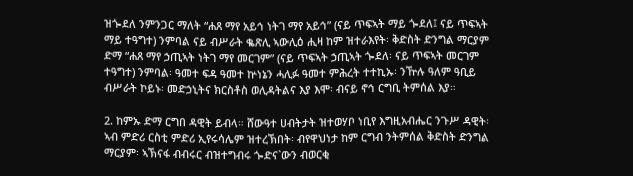ዝጐደለ ንምንጋር ማለት “ሐጸ ማየ አይኅ ነትገ ማየ አይኅ” (ናይ ጥፍኣት ማይ ጐደለ፤ ናይ ጥፍኣት ማይ ተዓግተ) ንምባል ናይ ብሥራት ቈጽሊ ኣውሊዕ ሒዛ ከም ዝተራእየት፡ ቅድስት ድንግል ማርያም ድማ “ሐጸ ማየ ኃጢኣት ነትገ ማየ መርገም” (ናይ ጥፍኣት ኃጢኣት ጐደለ፡ ናይ ጥፍኣት መርገም ተዓግተ) ንምባል፡ ዓመተ ፍዳ ዓመተ ኵነኔን ሓሊፉ ዓመተ ምሕረት ተተኪኡ፡ ንዅሉ ዓለም ዓቢይ ብሥራት ኮይኑ፡ መድኃኒትና ክርስቶስ ወሊዳትልና እያ እሞ፡ ብናይ ኖኅ ርግቢ ትምሰል እያ።

2. ከምኡ ድማ ርግበ ዳዊት ይብላ። ሸውዓተ ሀብትታት ዝተወሃቦ ነቢየ እግዚአብሔር ንጉሥ ዳዊት፡ ኣብ ምድሪ ርስቲ ምድሪ ኢየሩሳሌም ዝተረኽበት፡ ብየዋህነታ ከም ርግብ ንትምሰል ቅድስት ድንግል ማርያም፡ ኣኽናፋ ብብሩር ብዝተግብሩ ጐድና`ውን ብወርቂ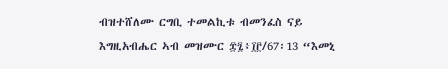ብዝተሸለሙ ርግቢ ተመልኪቱ ብመንፈስ ናይ እግዚአብሔር ኣብ መዝሙር ፰፯፥፲፫/67፡13 “እመኒ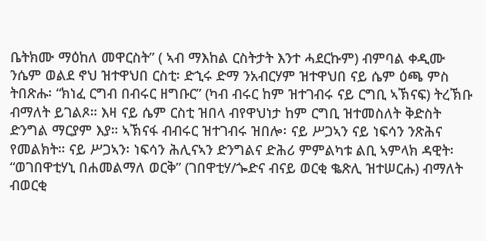ቤትክሙ ማዕከለ መዋርስት” ( ኣብ ማእከል ርስትታት እንተ ሓደርኩም) ብምባል ቀዲሙ ንሴም ወልደ ኖህ ዝተዋህበ ርስቲ፡ ድኂሩ ድማ ንአብርሃም ዝተዋህበ ናይ ሴም ዕጫ ምስ ትበጽሑ፡ “ክነፈ ርግብ በብሩር ዘግቡር” (ካብ ብሩር ከም ዝተገብሩ ናይ ርግቢ ኣኽናፍ) ትረኽቡ ብማለት ይገልጾ። እዛ ናይ ሴም ርስቲ ዝበላ ብየዋህነታ ከም ርግቢ ዝተመስለት ቅድስት ድንግል ማርያም እያ። ኣኽናፋ ብብሩር ዝተገብሩ ዝበሎ፡ ናይ ሥጋኣን ናይ ነፍሳን ንጽሕና የመልክት። ናይ ሥጋኣን፡ ነፍሳን ሕሊናኣን ድንግልና ድሕሪ ምምልካቱ ልቢ ኣምላክ ዳዊት፡ “ወገበዋቲሃኒ በሐመልማለ ወርቅ” (ገበዋቲሃ/ጐድና ብናይ ወርቂ ቈጽሊ ዝተሠርሑ) ብማለት ብወርቂ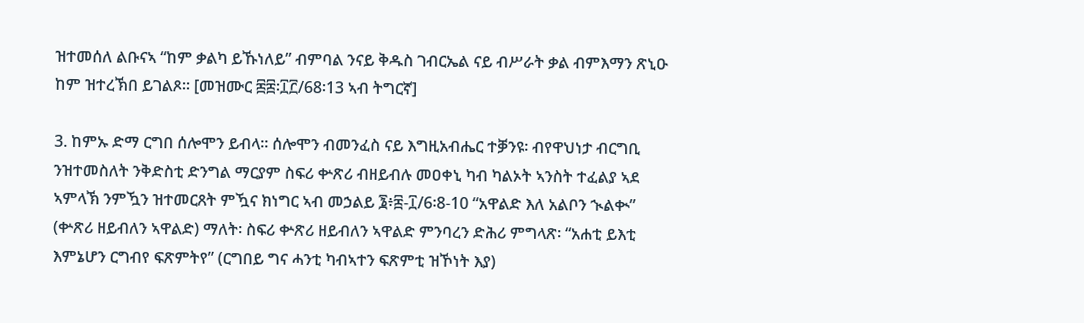ዝተመሰለ ልቡናኣ “ከም ቃልካ ይኹነለይ” ብምባል ንናይ ቅዱስ ገብርኤል ናይ ብሥራት ቃል ብምእማን ጽኒዑ ከም ዝተረኽበ ይገልጾ። [መዝሙር ፷፰፡፲፫/68፡13 ኣብ ትግርኛ]

3. ከምኡ ድማ ርግበ ሰሎሞን ይብላ። ሰሎሞን ብመንፈስ ናይ እግዚአብሔር ተቓንዩ፡ ብየዋህነታ ብርግቢ ንዝተመስለት ንቅድስቲ ድንግል ማርያም ስፍሪ ቍጽሪ ብዘይብሉ መዐቀኒ ካብ ካልኦት ኣንስት ተፈልያ ኣደ ኣምላኽ ንምዃን ዝተመርጸት ምዃና ክነግር ኣብ መኃልይ ፮፥፰‐፲/6፡8-10 “አዋልድ እለ አልቦን ኊልቊ” (ቍጽሪ ዘይብለን ኣዋልድ) ማለት፡ ስፍሪ ቍጽሪ ዘይብለን ኣዋልድ ምንባረን ድሕሪ ምግላጽ፡ “አሐቲ ይእቲ እምኔሆን ርግብየ ፍጽምትየ” (ርግበይ ግና ሓንቲ ካብኣተን ፍጽምቲ ዝኾነት እያ)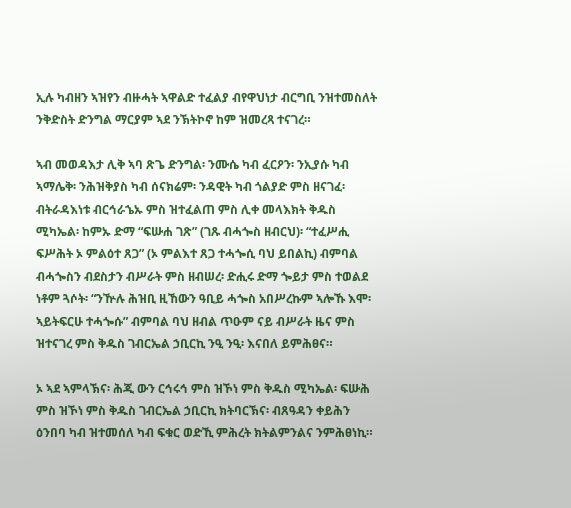ኢሉ ካብዘን ኣዝየን ብዙሓት ኣዋልድ ተፈልያ ብየዋህነታ ብርግቢ ንዝተመስለት ንቅድስት ድንግል ማርያም ኣደ ንኽትኮኖ ከም ዝመረጻ ተናገረ።

ኣብ መወዳእታ ሊቅ ኣባ ጽጌ ድንግል፡ ንሙሴ ካብ ፈርዖን፡ ንኢያሱ ካብ ኣማሌቅ፡ ንሕዝቅያስ ካብ ሰናክሬም፡ ንዳዊት ካብ ጎልያድ ምስ ዘናገፈ፡ ብትራዳእነቱ ብርኅራኄኡ ምስ ዝተፈልጠ ምስ ሊቀ መላእክት ቅዱስ ሚካኤል፡ ከምኡ ድማ “ፍሡሐ ገጽ” (ገጹ ብሓጐስ ዘብርህ)፡ “ተፈሥሒ ፍሥሕት ኦ ምልዕተ ጸጋ” (ኦ ምልእተ ጸጋ ተሓጐሲ ባህ ይበልኪ) ብምባል ብሓጐስን ብደስታን ብሥራት ምስ ዘብሠረ፡ ድሒሩ ድማ ጐይታ ምስ ተወልደ ነቶም ጓሶት፡ “ንዅሉ ሕዝቢ ዚኸውን ዓቢይ ሓጐስ አበሥረኩም ኣሎኹ እሞ፡ ኣይትፍርሁ ተሓጐሱ” ብምባል ባህ ዘብል ጥዑም ናይ ብሥራት ዜና ምስ ዝተናገረ ምስ ቅዱስ ገብርኤል ኃቢርኪ ንዒ ንዒ፡ እናበለ ይምሕፀና።

ኦ ኣደ ኣምላኽና፡ ሕጂ ውን ርኅሩኅ ምስ ዝኾነ ምስ ቅዱስ ሚካኤል፡ ፍሡሕ ምስ ዝኾነ ምስ ቅዱስ ገብርኤል ኃቢርኪ ክትባርኽና፡ ብጸዓዳን ቀይሕን ዕንበባ ካብ ዝተመሰለ ካብ ፍቁር ወድኺ ምሕረት ክትልምንልና ንምሕፀነኪ።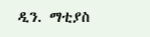ዲን. ማቲያስ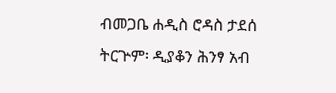ብመጋቤ ሐዲስ ሮዳስ ታደሰ
ትርጕም፡ ዲያቆን ሕንፃ አብ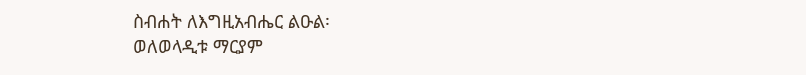ስብሐት ለእግዚአብሔር ልዑል፡
ወለወላዲቱ ማርያም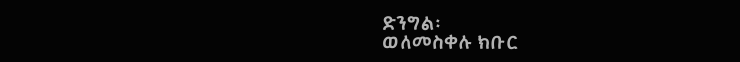ድንግል፡
ወለመስቀሉ ክቡር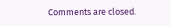Comments are closed.